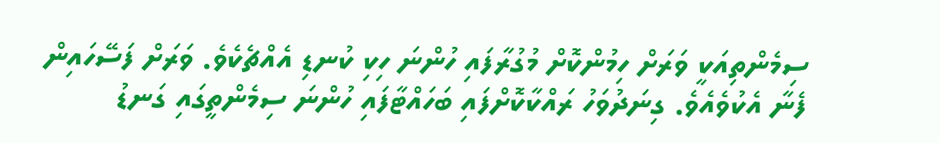ސިމެންތިއަކީ ވަރަށް ހިމުންކޮށް މުގުރާފައި ހުންނަ ހިކި ކުނޑި އެއްޗެކެވެ. ވަރަށް ފަސޭހައިން ފެނާ އެކުވެއެވެ. ގިނަދުވަހު ރައްކާކޮށްފައި ބަހައްޓާފައި ހުންނަ ސިމެންތީގައި ގަނޑު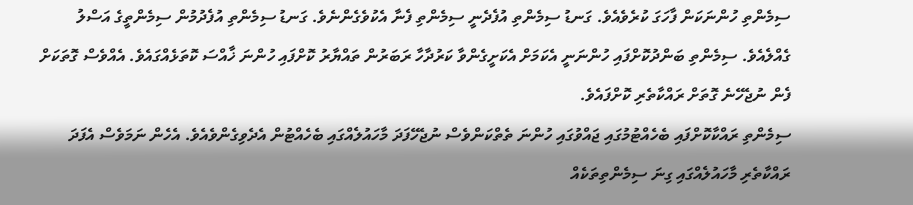ސިމެންތި ހުންނަކަން ފާހަގަ ކުރެވެއެވެ. ގަނޑު ސިމެންތި އުފެދެނީ ސިމެންތި ފެނާ އެކުވެގެންނެވެ. ގަނޑު ސިމެންތި އުފެދުމުން ސިމެންތީގެ އަސްލު ގެއްލެއެވެ. ސިމެންތި ބަންދުކޮށްފައި ހުންނަނީ އެކަމަށް އެކަށީގެންވާ ކަރުދާހާ ރަބަރުން ތައްޔާރު ކޮށްފައި ހުންނަ ޚާއްސަ ކޮތަޅެއްގައެވެ. އެއްވެސް ގޮތަކަށް ފެން ނުޖެހޭނެ ގޮތަށް ރައްކާތެރި ކޮށްފައެވެ.
ސިމެންތި ރައްކާކޮށްފައި ބެހެއްޓުމުގައި ޖައްވުގައި ހުންނަ ތެތްކަންވެސް ނުޖެހޭފަދަ މާހައުލެއްގައި ބެހެއްޓުން އެދެވިގެންވެއެވެ. އެހެން ނަމަވެސް އެފަދަ ރައްކާތެރި މާހައުލެއްގައި ގިނަ ސިމެންތިތަކެއް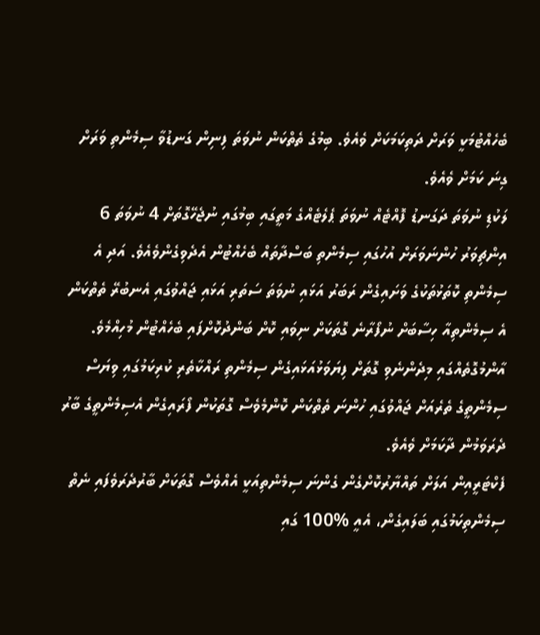ބެހެއްޓުމަކީ ވަރަށް ދަތިކަމަކަށް ވެއެވެ. ބިމުގެ ތެތްކަން ނުވަތަ ފިނިން ގަނޑުވާ ސިމެންތި ވަރަށް ގިނަ ކަމަށް ވެއެވެ.
ލަކުޑި ނުވަތަ ދަގަނޑު ފޮއްޓެއް ނުވަތަ ޕެލެޓެއްގެ މަތީގައި ބިމުގައި ނުޖެހޭގޮތަށް 4 ނުވަތަ 6 އިންޗިވަރު ހުންނަވަރަށް އުހުގައި ސިމެންތި ބަސްދާތައް ބެހެއްޓުން އެދެވިގެންވެއެވެ. އަދި އެ ސިމެންތި ކޮތަޅުތަކުގެ ވަށައިގެން ރަބަރު އަޅައި ނުވަތަ ސަތަރި އަޅައި ޖައްވުގައި އެނބުރޭ ތެތްކަން އެ ސިމެންތިއާ ހިސާބަށް ނުފޯރާނެ ގޮތަކަށް ނިވައި ކޮށް ބަންދުކޮށްފައި ބެހެއްޓުން މުހިއްމެވެ.
އާންމުގޮތެއްގައި މިދެންނެވި ގޮތަށް ފިޔަވަޅުއަޅައިގެން ސިމެންތި ރައްކާތެރި ކުރިކަމުގައި ވިޔަސް ސިމެންތީގެ ތެރެއަށް ޖައްވުގައި ހުންނަ ތެތްކަން ކޮންމެވެސް ގޮތަކުން ފޯރައިގެން އެސިމެންތީގެ ބާރު ދެރަވަމުން ދާކަމަށް ވެއެވެ.
ފެކްޓަރީއިން އަލަށް ތައްޔާރުކޮށްގެން ގެންނަ ސިމެންތިއަކީ އެއްވެސް ގޮތަކަށް ބާރުދެރަވެފައި ނެތް ސިމެންތިކަމުގައި ބަލައިގެން، އެއީ %100 ގައި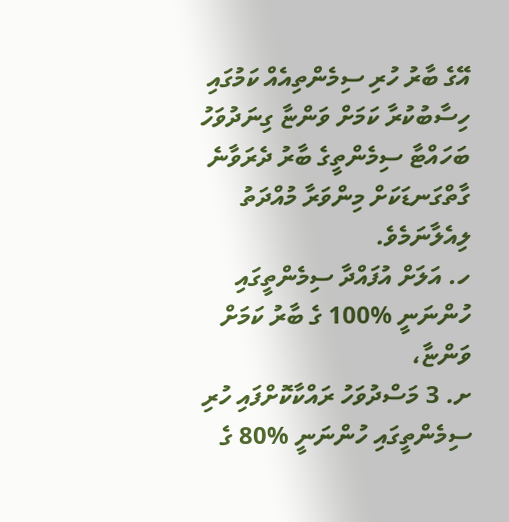އޭގެ ބާރު ހުރި ސިމެންތިއެއް ކަމުގައި ހިސާބުކުރާ ކަމަށް ވަންޏާ ގިނަދުވަހު ބަހައްޓާ ސިމެންތީގެ ބާރު ދެރަވާނެ ގާތްގަނޑަކަށް މިންވަރާ މުއްދަތު ލިއެލާނަމެވެ.
ހ. އަލަށް އުފައްދާ ސިމެންތީގައި ހުންނަނީ %100 ގެ ބާރު ކަމަށް ވަންޏާ،
ށ. 3 މަސްދުވަހު ރައްކާކޮށްފައި ހުރި ސިމެންތީގައި ހުންނަނީ %80 ގެ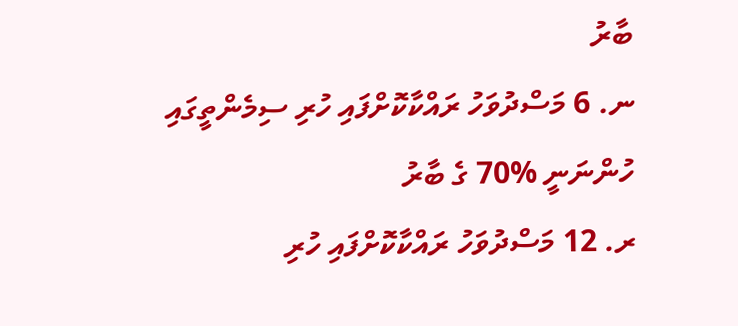ބާރު
ނ. 6 މަސްދުވަހު ރައްކާކޮށްފައި ހުރި ސިމެންތީގައި ހުންނަނީ %70 ގެ ބާރު
ރ. 12 މަސްދުވަހު ރައްކާކޮށްފައި ހުރި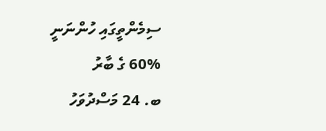ސިމެންތީގައި ހުންނަނީ %60 ގެ ބާރު
ބ. 24 މަސްދުވަހު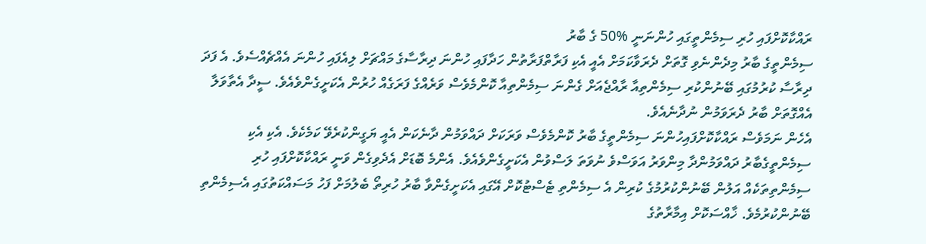ރައްކާކޮށްފައި ހުރި ސިމެންތީގައި ހުންނަނީ %50 ގެ ބާރު
ސިމެންތީގެ ބާރު މިދެންނެވި ގޮތަށް ދެރަވާކަމަށް އެއީ އެކި ފަރާތްފަރާތުން ހަދާފައި ހުންނަ ދިރާސާގެ މައްޗަށް ލިއެފައި ހުންނަ އެއްޗެއްސެވެ. އެ ފަދަ ދިރާސާ ކުރުމުގައި ބޭނުންކުރި ސިމެންތިއާ ރާއްޖެއަށް ގެންނަ ސިމެންތިއާ ކޮންމެވެސް ވަރެއްގެ ފަރަގެއް ހުރުން އެކަށީގެންވެއެވެ. ސީދާ އެތާވަލާ އެއްގޮތަށް ބާރު ދެރަވަމުން ނުދާނެއެވެ.
އެހެން ނަމަވެސް ރައްކާކޮށްފައިހުންނަ ސިމެންތީގެ ބާރު ކޮންމެވެސް ވަރަކަށް ދައްވަމުން ދާނެކަން އެއީ ޔަގީންކުރެވޭ ކަމެކެވެ. އެކި އެކި ސިމެންތީގެބާރު ދައްވަމުންދާ މިންވަރު އަވަސްވެ ނުވަތަ ލަސްވުން އެކަށީގެންވެއެވެ. އެންމެ ބޮޑަށް އެދެވިގެން ވަނީ ރައްކާކޮށްފައި ހުރި ސިމެންތިތަކެއް އަލުން ބޭނުންކުރުމުގެ ކުރިން އެ ސިމެންތި ޓެސްޓުކޮށް އޭގައި އެކަށީގެންވާ ބާރު ހުރިތޯ ބެލުމަށް ފަހު މަސައްކަތުގައި އެސިމެންތި ބޭނުންކުރުމެވެ. ޚާއްސަކޮށް އިމާރާތުގެ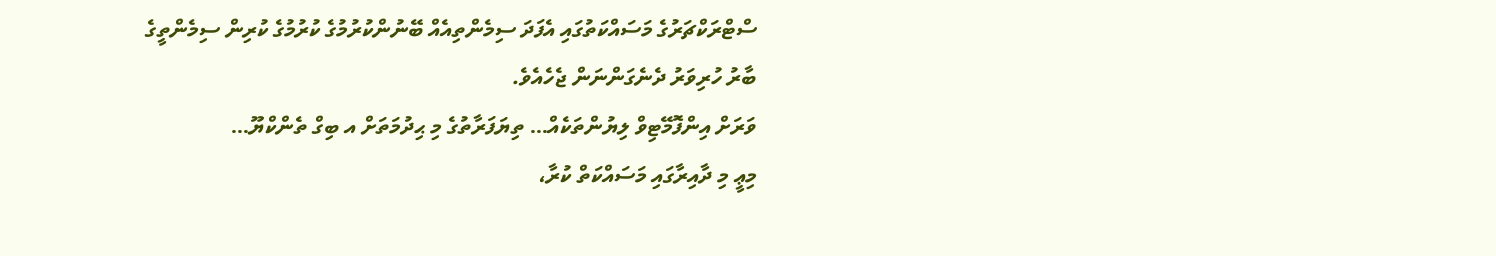ސްޓްރަކްޗަރުގެ މަސައްކަތުގައި އެފަދަ ސިމެންތިއެއް ބޭނުންކުރުމުގެ ކުރުމުގެ ކުރިން ސިމެންތީގެ ބާރު ހުރިވަރު ދެނެގަންނަން ޖެހެއެވެ.
ވަރަށް އިންފޮމޭޓިވް ލިޔުންތަކެއް… ތިޔަފަރާތުގެ މި ޙިދުމަތަށް އ ބިގް ތެންކްޔޫ…
މިޢީ މި ދާއިރާގައި މަސައްކަތް ކުރާ،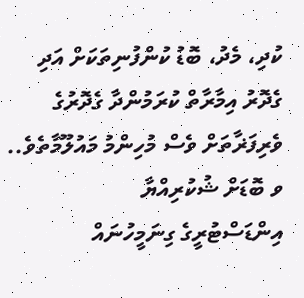ކުދި، މެދު، ބޮޑު ކުންފުނިތަކަށް އަދި ގެދޮރު އިމާރާތް ކުރަމުންދާ ގެދޮރުގެ ވެރިފަޜާތަށް ވެސް މުހިންމު މައުލޫމާތެވެ.. ވ ބޮޑަށް ޝުކުރިއްޔާ
އިންޑަސްޓުރީގެ ގިނަމީހުނައް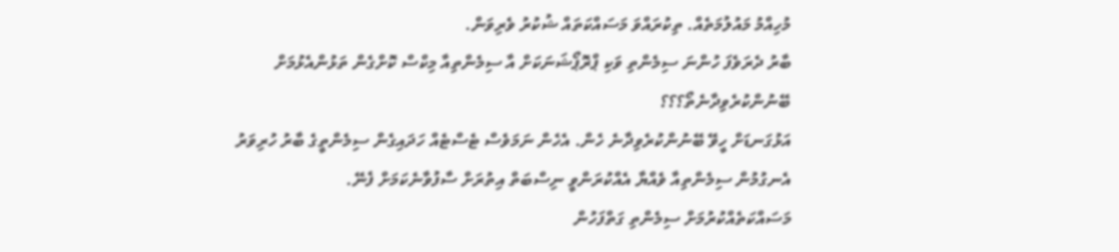މުހިއްމު މައުލުމަތެއް. ތިކުރައްވަ މަސައްކަތައް ޝުކުރު ވެރިވަން.
ބާރު ދެރަވެފަ ހުންނަ ސިމެންތި ވަކި ޕްރޮޕޯޝަނަކަށް އާ ސިމެންތިއާ މިކްސް ކޮށްގެން ތަޅުންއެޅުމަށް ބޭނުންކުރެވިދާނެތޯ؟؟؟
އަޅުގަނޑަށް ހީވޭ ބޭނުންކުރެވިދާނެ ހެން. އެހެން ނަމަވެސް ޓެސްޓެއް ހަދައިގެން ސިމެންތީގެ ބާރު ހުރިވަރު އެނގުމުން ސިމެންތިއާ ވެއްޔާ އެއްކުރަންވީ ނިސްބަތް އިތުރަށް ސާފުވާނެކަމަށް ފެނޭ.
މަސައްކަތެއްކުރުމަށް ސިމެންތި ގަތްފަހުން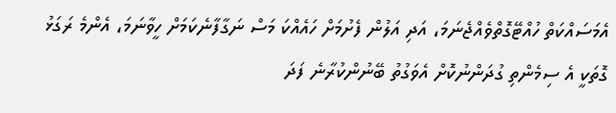އެމަސައްކަތް ހުއްޓޭގޮތްވެއްޖެނަމަ، އަދި އަލުން ފެށުމަށް ހައެއްކަ މަސް ނަގާފާނެކަމަށް ހީވާނަމަ، އެންމެ ރަގަޅު ގޮތަކީ އެ ސިމެންތި ގުދަންނުކޮށް އެވަގުތު ބޭނުންކުރާނެ ފަދަ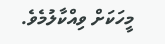މީހަކަށް ވިއްކާލުމެވެ.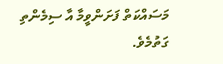މަސައްކަތް ފަށަންވީމާ އާ ސިމެންތި ގަތުމެވެ.